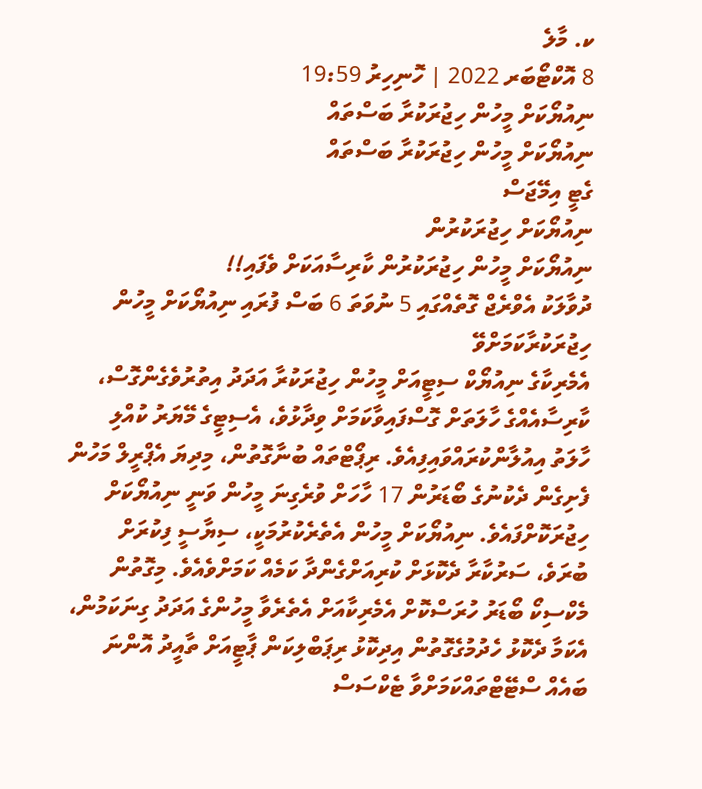ކ. މާލެ
8 އޮކްޓޯބަރ 2022 | ހޮނިހިރު 19:59
ނިއުޔޯކަށް މީހުން ހިޖުރަކުރާ ބަސްތައް
ނިއުޔޯކަށް މީހުން ހިޖުރަކުރާ ބަސްތައް
ގެޓީ އިމޭޖަސް
ނިއުޔޯކަށް ހިޖުރަކުރުން
ނިއުޔޯކަށް މީހުން ހިޖުރަކުރުން ކާރިސާއަކަށް ވެފައި!!
ދުވާލަކު އެވްރެޖް ގޮތެއްގައި 5 ނުވަތަ 6 ބަސް ފުރައި ނިއުޔޯކަށް މީހުން ހިޖުރަކުރާކަމަށްވޭ
އެމެރިކާގެ ނިއުޔޯކް ސިޓީއަށް މީހުން ހިޖުރަކުރާ އަދަދު އިތުރުވެގެންގޮސް، ކާރިސާއެއްގެ ހާލަތަށް ގޮސްފައިވާކަމަށް ވިދާޅުވެ، އެސިޓީގެ މޭޔަރު ކުއްލި ހާލަތު އިއުލާންކުރައްވައިފިއެވެ. ރިޕޯޓްތައް ބުނާގޮތުން، މިދިޔަ އެޕްރީލް މަހުން ފެށިގެން ދެކުނުގެ ބޯޑަރުން 17 ހާހަށް ވުރެގިނަ މީހުން ވަނީ ނިއުޔޯކަށް ހިޖުރަކޮށްފައެވެ. ނިއުޔޯކަށް މީހުން އެތެރެކުރުމަކީ، ސިޔާސީ ފިކުރަށް ބުރަވެ، ސަރުކާރާ ދެކޮޅަށް ކުރިއަށްގެންދާ ކަމެއް ކަމަށްވެއެވެ. މިގޮތުން މެކްސިކޯ ބޯޑަރު ހުރަސްކޮށް އެމެރިކާއަށް އެތެރެވާ މީހުންގެ އަދަދު ގިނަކަމުން، އެކަމާ ދެކޮޅު ހެދުމުގެގޮތުން އިދިކޮޅު ރިޕަބްލިކަން ޕާޓީއަށް ތާއީދު އޮންނަ ބައެއް ސްޓޭޓްތައްކަމަށްވާ ޓެކްސަސް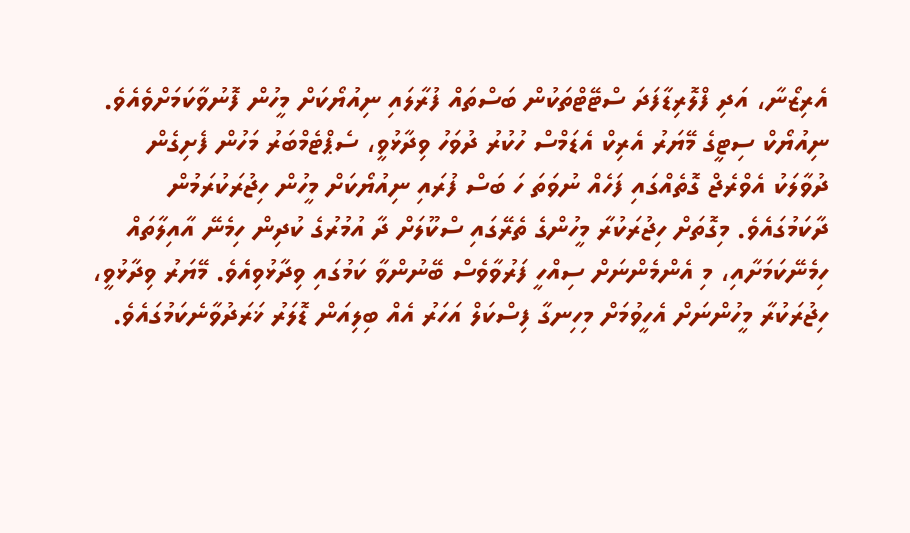އެރިޒޯނާ، އަދި ފްލޮރިޑާފަދަ ސްޓޭޓްތަކުން ބަސްތައް ފުރާލައި ނިއުޔޯކަށް މީހުން ފޮނުވާކަމަށްވެއެވެ.
ނިއުޔޯކް ސިޓީގެ މޭޔަރު އެރިކް އެޑަމްސް ހުކުރު ދުވަހު ވިދާޅުވީ، ސެޕްޓެމްބަރު މަހުން ފެށިގެން ދުވާލަކު އެވްރެޖް ގޮތެއްގައި ފަހެއް ނުވަތަ ހަ ބަސް ފުރައި ނިއުޔޯކަށް މީހުން ހިޖުރަކުރަމުން ދާކަމުގައެވެ. މިގޮތަށް ހިޖުރަކުރާ މީހުންގެ ތެރޭގައި ސްކޫލަށް ދާ އުމުރުގެ ކުދިން ހިމެނޭ އާއިލާތައް ހިމެނޭކަމަށާއި، މި އެންމެންނަށް ސިއްހީ ފަރުވާވެސް ބޭނުންވާ ކަމުގައި ވިދާޅުވިއެވެ. މޭޔަރު ވިދާޅުވީ، ހިޖުރަކުރާ މީހުންނަށް އެހީވުމަށް މިހިނގާ ފިސްކަލް އަހަރު އެއް ބިލިއަން ޑޮލަރު ޚަރަދުވާނެކަމުގައެވެ.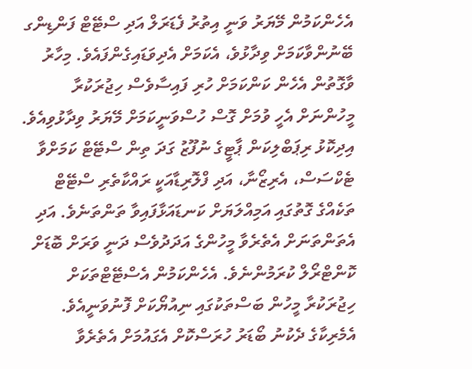އެހެންކަމުން މޭޔަރު ވަނީ އިތުރު ފެޑަރަލް އަދި ސްޓޭޓް ފަންޑިންގ ބޭނުންވާކަމަށް ވިދާޅުވެ، އެކަމަށް އެދިވަޑައިގެންފައެވެ. މިހާރު ވާގޮތުން އެހެން ކަންކަމަށް ހުރި ފައިސާވެސް ހިޖުރަކުރާ މީހުންނަށް އެހީ ވުމަށް ގޮސް ހުސްވަނީކަމަށް މޭޔަރު ވިދާޅުވިއެވެ.
އިދިކޮޅު ރިޕަބްލިކަން ޕާޓީގެ ނުފޫޒު ގަދަ ތިން ސްޓޭޓް ކަމަށްވާ ޓެކްސަސް، އެރިޒޯނާ، އަދި ފްލޮރިޑާއަކީ ރައްކާތެރި ސްޓޭޓް ތަކެއްގެ ގޮތުގައި އަމިއްލަޔަށް ކަނޑައަޅާފައިވާ ތަންތަނެވެ. އަދި އެތަންތަނަށް އެތެރެވާ މީހުންގެ އަދަދުވެސް ދަނީ ވަރަށް ބޮޑަށް ކޮންޓްރޯލް ކުރަމުންނެވެ. އެހެންކަމުން އެސްޓޭޓްތަކަށް ހިޖުރަކުރާ މީހުން ބަސްތަކުގައި ނިއުޔޯކަށް ފޮނުވަނީއެވެ.
އެމެރިކާގެ ދެކުނު ބޯޑަރު ހުރަސްކޮށް އެގައުމަށް އެތެރެވާ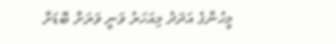މީހުންގެ އަދަދު މިއަހަރު ވަނީ ވަރަށް ބޮޑަށް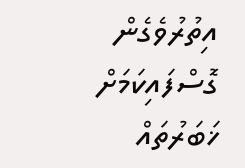އިތުރުވެގެން ގޮސްފައިކަމަށް ޚަބަރުތައް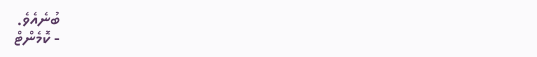ބުނެއެވެ.
- ކޮމެންޓް